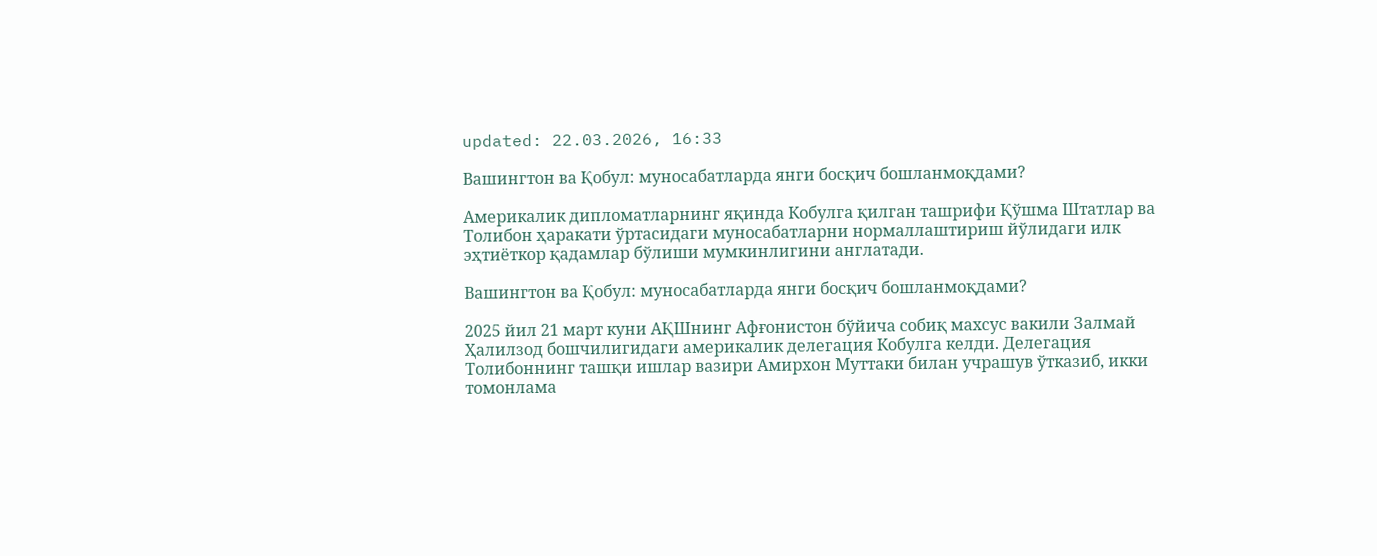updated: 22.03.2026, 16:33

Вашингтон ва Қобул: муносабатларда янги босқич бошланмоқдами?

Америкалик дипломатларнинг яқинда Кобулга қилган ташрифи Қўшма Штатлар ва Толибон ҳаракати ўртасидаги муносабатларни нормаллаштириш йўлидаги илк эҳтиёткор қадамлар бўлиши мумкинлигини англатади.

Вашингтон ва Қобул: муносабатларда янги босқич бошланмоқдами?

2025 йил 21 март куни АҚШнинг Афғонистон бўйича собиқ махсус вакили Залмай Ҳалилзод бошчилигидаги америкалик делегация Кобулга келди. Делегация Толибоннинг ташқи ишлар вазири Амирхон Муттаки билан учрашув ўтказиб, икки томонлама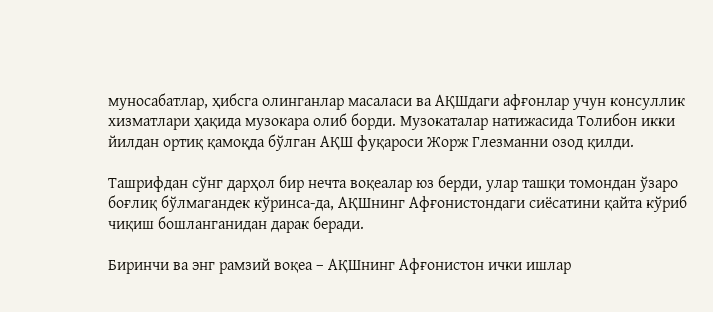муносабатлар, ҳибсга олинганлар масаласи ва АҚШдаги афғонлар учун консуллик хизматлари ҳақида музокара олиб борди. Музокаталар натижасида Толибон икки йилдан ортиқ қамоқда бўлган АҚШ фуқароси Жорж Глезманни озод қилди.

Ташрифдан сўнг дарҳол бир нечта воқеалар юз берди, улар ташқи томондан ўзаро боғлиқ бўлмагандек кўринса-да, АҚШнинг Афғонистондаги сиёсатини қайта кўриб чиқиш бошланганидан дарак беради.

Биринчи ва энг рамзий воқеа – АҚШнинг Афғонистон ички ишлар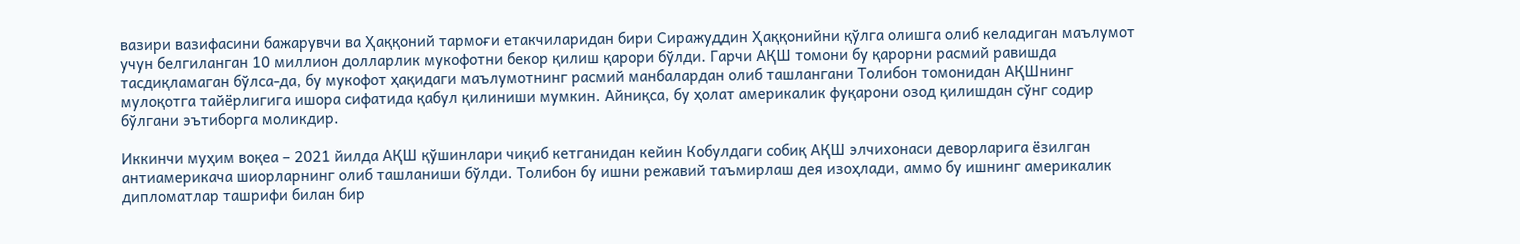вазири вазифасини бажарувчи ва Ҳаққоний тармоғи етакчиларидан бири Сиражуддин Ҳаққонийни қўлга олишга олиб келадиган маълумот учун белгиланган 10 миллион долларлик мукофотни бекор қилиш қарори бўлди. Гарчи АҚШ томони бу қарорни расмий равишда тасдиқламаган бўлса-да, бу мукофот ҳақидаги маълумотнинг расмий манбалардан олиб ташлангани Толибон томонидан АҚШнинг мулоқотга тайёрлигига ишора сифатида қабул қилиниши мумкин. Айниқса, бу ҳолат америкалик фуқарони озод қилишдан сўнг содир бўлгани эътиборга моликдир.

Иккинчи муҳим воқеа – 2021 йилда АҚШ қўшинлари чиқиб кетганидан кейин Кобулдаги собиқ АҚШ элчихонаси деворларига ёзилган антиамерикача шиорларнинг олиб ташланиши бўлди. Толибон бу ишни режавий таъмирлаш дея изоҳлади, аммо бу ишнинг америкалик дипломатлар ташрифи билан бир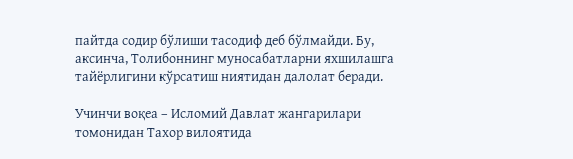пайтда содир бўлиши тасодиф деб бўлмайди. Бу, аксинча, Толибоннинг муносабатларни яхшилашга тайёрлигини кўрсатиш ниятидан далолат беради.

Учинчи воқеа – Исломий Давлат жангарилари томонидан Тахор вилоятида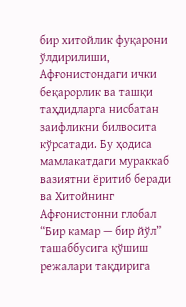бир хитойлик фуқарони ўлдирилиши, Афғонистондаги ички беқарорлик ва ташқи таҳдидларга нисбатан заифликни билвосита кўрсатади. Бу ҳодиса мамлакатдаги мураккаб вазиятни ёритиб беради ва Хитойнинг Афғонистонни глобал “Бир камар — бир йўл” ташаббусига қўшиш режалари тақдирига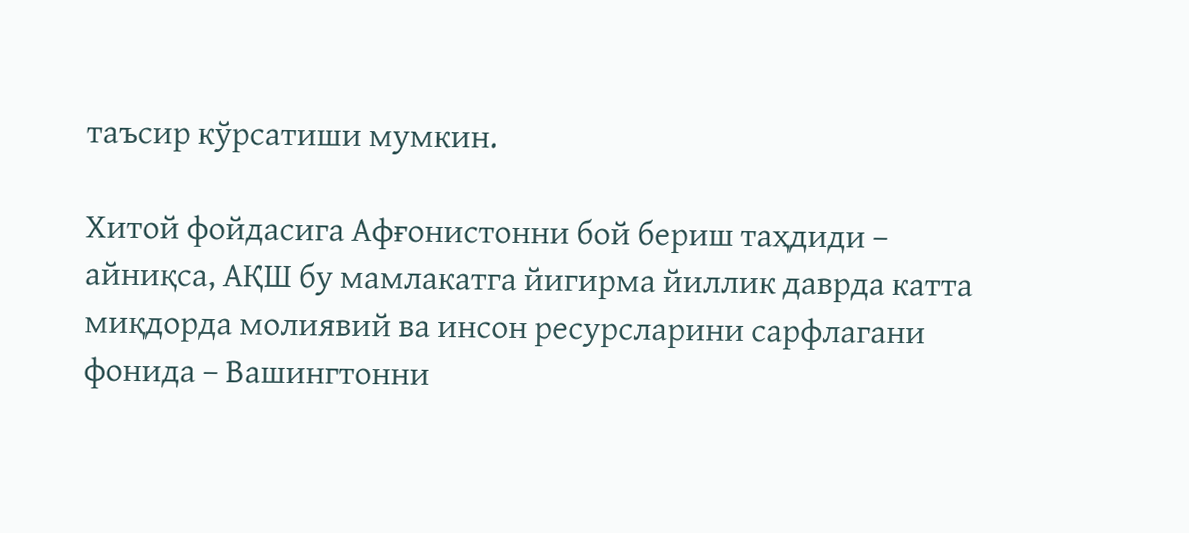таъсир кўрсатиши мумкин.

Хитой фойдасига Афғонистонни бой бериш таҳдиди – айниқса, АҚШ бу мамлакатга йигирма йиллик даврда катта миқдорда молиявий ва инсон ресурсларини сарфлагани фонида – Вашингтонни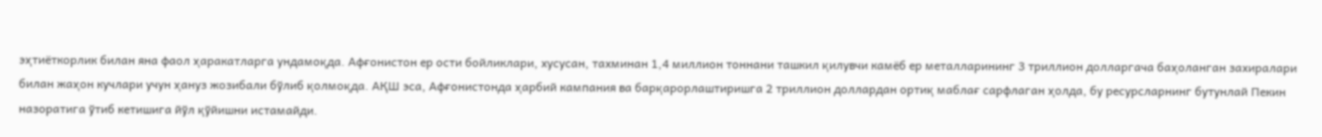эҳтиёткорлик билан яна фаол ҳаракатларга ундамоқда. Афғонистон ер ости бойликлари, хусусан, тахминан 1,4 миллион тоннани ташкил қилувчи камёб ер металларининг 3 триллион долларгача баҳоланган захиралари билан жаҳон кучлари учун ҳануз жозибали бўлиб қолмоқда. АҚШ эса, Афғонистонда ҳарбий кампания ва барқарорлаштиришга 2 триллион доллардан ортиқ маблағ сарфлаган ҳолда, бу ресурсларнинг бутунлай Пекин назоратига ўтиб кетишига йўл қўйишни истамайди.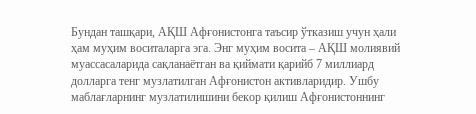Бундан ташқари, АҚШ Афғонистонга таъсир ўтказиш учун ҳали ҳам муҳим воситаларга эга. Энг муҳим восита – АҚШ молиявий муассасаларида сақланаётган ва қиймати қарийб 7 миллиард долларга тенг музлатилган Афғонистон активларидир. Ушбу маблағларнинг музлатилишини бекор қилиш Афғонистоннинг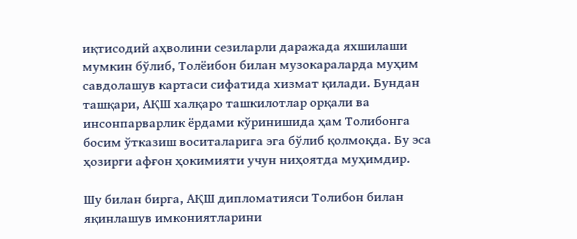иқтисодий аҳволини сезиларли даражада яхшилаши мумкин бўлиб, Толёибон билан музокараларда муҳим савдолашув картаси сифатида хизмат қилади. Бундан ташқари, АҚШ халқаро ташкилотлар орқали ва инсонпарварлик ёрдами кўринишида ҳам Толибонга босим ўтказиш воситаларига эга бўлиб қолмоқда. Бу эса ҳозирги афғон ҳокимияти учун ниҳоятда муҳимдир.

Шу билан бирга, АҚШ дипломатияси Толибон билан яқинлашув имкониятларини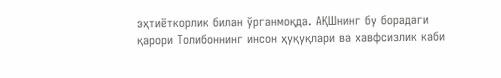эҳтиёткорлик билан ўрганмоқда. АҚШнинг бу борадаги қарори Толибоннинг инсон ҳуқуқлари ва хавфсизлик каби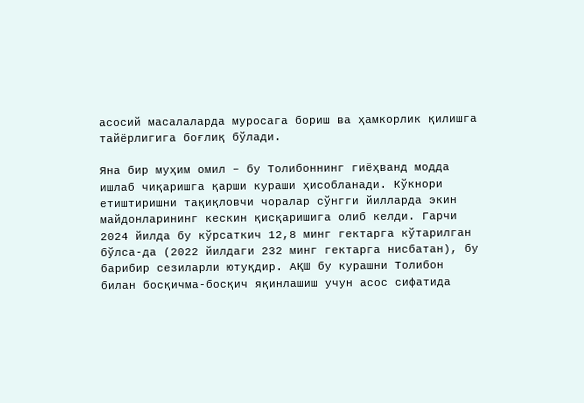асосий масалаларда муросага бориш ва ҳамкорлик қилишга тайёрлигига боғлиқ бўлади.

Яна бир муҳим омил – бу Толибоннинг гиёҳванд модда ишлаб чиқаришга қарши кураши ҳисобланади. Кўкнори етиштиришни тақиқловчи чоралар сўнгги йилларда экин майдонларининг кескин қисқаришига олиб келди. Гарчи 2024 йилда бу кўрсаткич 12,8 минг гектарга кўтарилган бўлса-да (2022 йилдаги 232 минг гектарга нисбатан), бу барибир сезиларли ютуқдир. АҚШ бу курашни Толибон билан босқичма-босқич яқинлашиш учун асос сифатида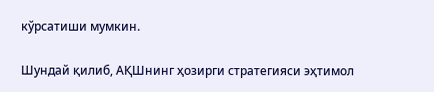кўрсатиши мумкин.

Шундай қилиб, АҚШнинг ҳозирги стратегияси эҳтимол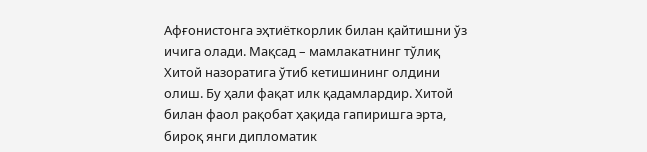Афғонистонга эҳтиёткорлик билан қайтишни ўз ичига олади. Мақсад – мамлакатнинг тўлиқ Хитой назоратига ўтиб кетишининг олдини олиш. Бу ҳали фақат илк қадамлардир. Хитой билан фаол рақобат ҳақида гапиришга эрта, бироқ янги дипломатик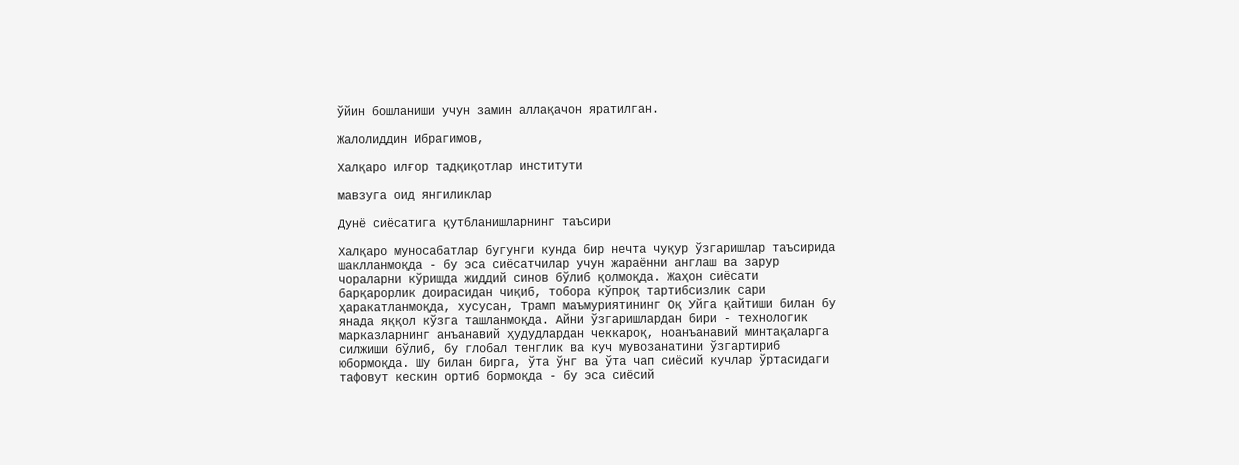ўйин бошланиши учун замин аллақачон яратилган.

Жалолиддин Ибрагимов,

Халқаро илғор тадқиқотлар институти

мавзуга оид янгиликлар

Дунё сиёсатига қутбланишларнинг таъсири

Халқаро муносабатлар бугунги кунда бир нечта чуқур ўзгаришлар таъсирида шаклланмоқда - бу эса сиёсатчилар учун жараённи англаш ва зарур чораларни кўришда жиддий синов бўлиб қолмоқда. Жаҳон сиёсати барқарорлик доирасидан чиқиб, тобора кўпроқ тартибсизлик сари ҳаракатланмоқда, хусусан, Трамп маъмуриятининг Оқ Уйга қайтиши билан бу янада яққол кўзга ташланмоқда. Айни ўзгаришлардан бири - технологик марказларнинг анъанавий ҳудудлардан чеккароқ, ноанъанавий минтақаларга силжиши бўлиб, бу глобал тенглик ва куч мувозанатини ўзгартириб юбормоқда. Шу билан бирга, ўта ўнг ва ўта чап сиёсий кучлар ўртасидаги тафовут кескин ортиб бормоқда - бу эса сиёсий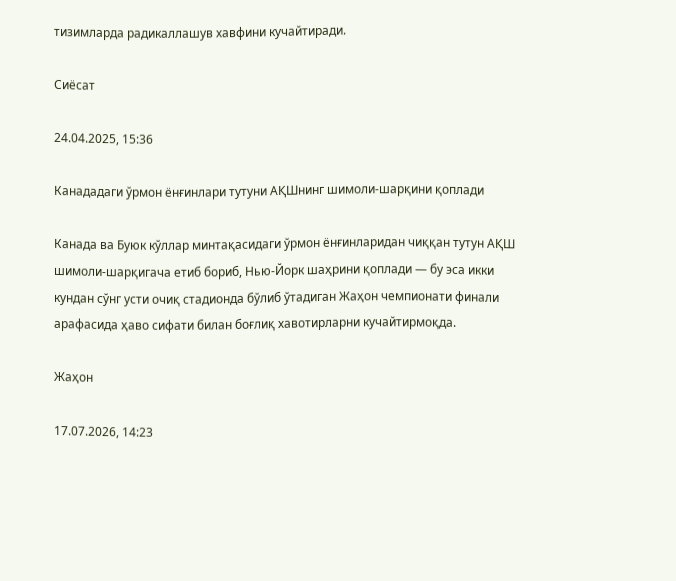тизимларда радикаллашув хавфини кучайтиради.

Сиёсат

24.04.2025, 15:36

Канададаги ўрмон ёнғинлари тутуни АҚШнинг шимоли-шарқини қоплади

Канада ва Буюк кўллар минтақасидаги ўрмон ёнғинларидан чиққан тутун АҚШ шимоли-шарқигача етиб бориб, Нью-Йорк шаҳрини қоплади — бу эса икки кундан сўнг усти очиқ стадионда бўлиб ўтадиган Жаҳон чемпионати финали арафасида ҳаво сифати билан боғлиқ хавотирларни кучайтирмоқда.

Жаҳон

17.07.2026, 14:23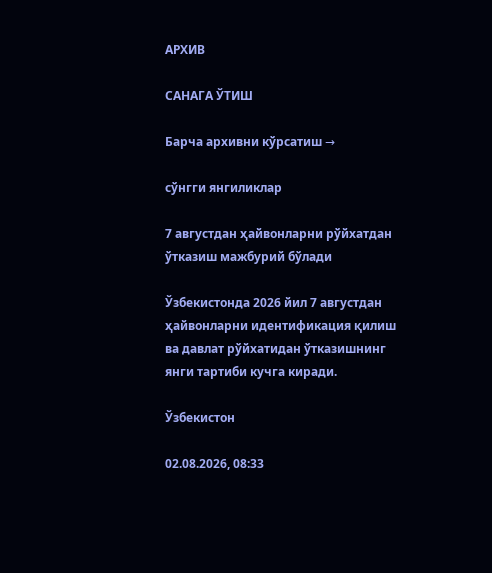АРХИВ

САНАГА ЎТИШ

Барча архивни кўрсатиш →

сўнгги янгиликлар

7 августдан ҳайвонларни рўйхатдан ўтказиш мажбурий бўлади

Ўзбекистонда 2026 йил 7 августдан ҳайвонларни идентификация қилиш ва давлат рўйхатидан ўтказишнинг янги тартиби кучга киради.

Ўзбекистон

02.08.2026, 08:33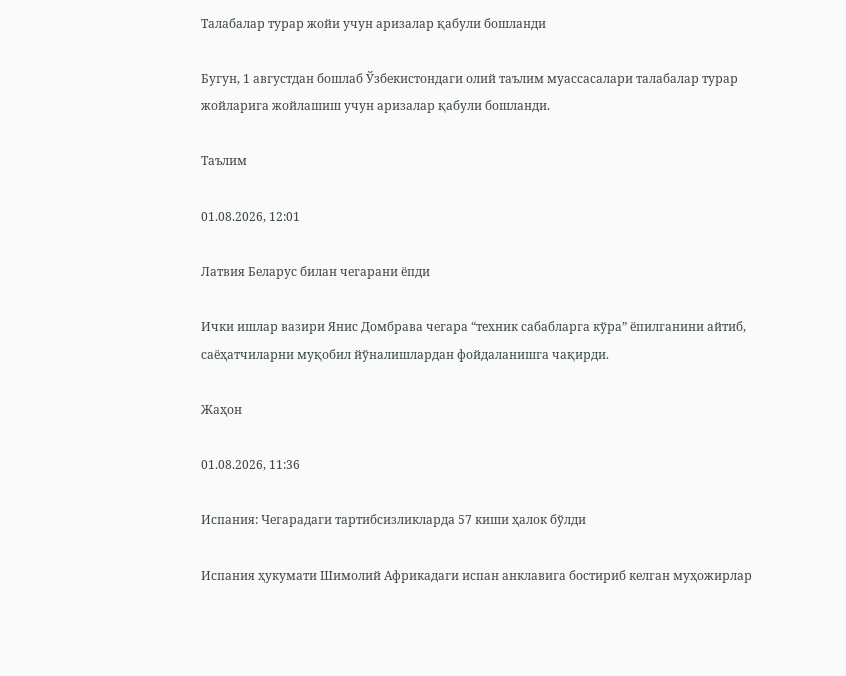Tалабалар турар жойи учун аризалар қабули бошланди

Бугун, 1 августдан бошлаб Ўзбекистондаги олий таълим муассасалари талабалар турар жойларига жойлашиш учун аризалар қабули бошланди.

Таълим

01.08.2026, 12:01

Латвия Беларус билан чегарани ёпди

Ички ишлар вазири Янис Домбрава чегара “техник сабабларга кўра” ёпилганини айтиб, саёҳатчиларни муқобил йўналишлардан фойдаланишга чақирди.

Жаҳон

01.08.2026, 11:36

Испания: Чегарадаги тартибсизликларда 57 киши ҳалок бўлди

Испания ҳукумати Шимолий Африкадаги испан анклавига бостириб келган муҳожирлар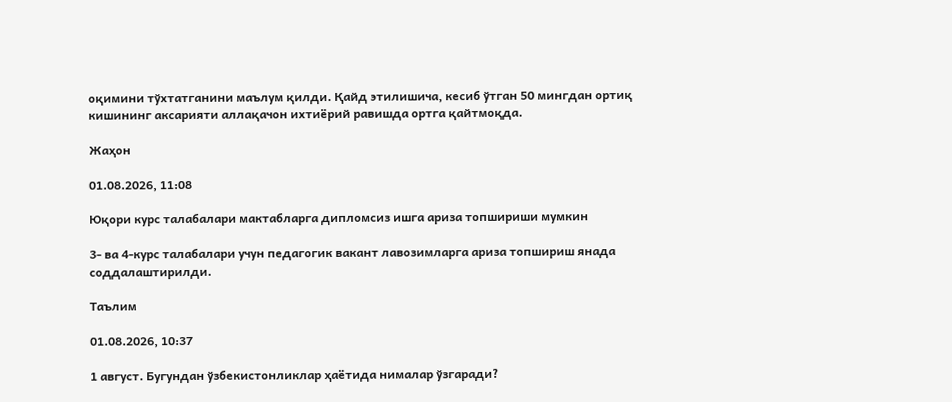оқимини тўхтатганини маълум қилди. Қайд этилишича, кесиб ўтган 50 мингдан ортиқ кишининг аксарияти аллақачон ихтиёрий равишда ортга қайтмоқда.

Жаҳон

01.08.2026, 11:08

Юқори курс талабалари мактабларга дипломсиз ишга ариза топшириши мумкин

3- ва 4-курс талабалари учун педагогик вакант лавозимларга ариза топшириш янада соддалаштирилди.

Таълим

01.08.2026, 10:37

1 август. Бугундан ўзбекистонликлар ҳаётида нималар ўзгаради?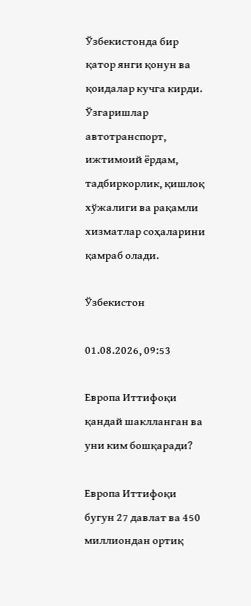Ўзбекистонда бир қатор янги қонун ва қоидалар кучга кирди. Ўзгаришлар автотранспорт, ижтимоий ёрдам, тадбиркорлик, қишлоқ хўжалиги ва рақамли хизматлар соҳаларини қамраб олади.

Ўзбекистон

01.08.2026, 09:53

Европа Иттифоқи қандай шаклланган ва уни ким бошқаради?

Европа Иттифоқи бугун 27 давлат ва 450 миллиондан ортиқ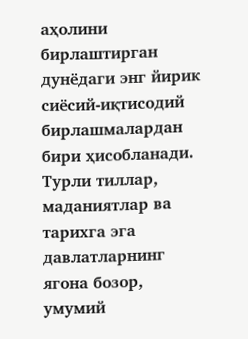аҳолини бирлаштирган дунёдаги энг йирик сиёсий-иқтисодий бирлашмалардан бири ҳисобланади. Турли тиллар, маданиятлар ва тарихга эга давлатларнинг ягона бозор, умумий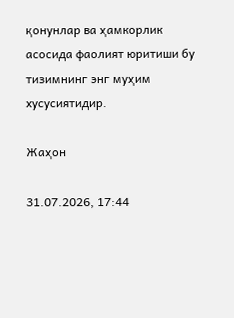қонунлар ва ҳамкорлик асосида фаолият юритиши бу тизимнинг энг муҳим хусусиятидир.

Жаҳон

31.07.2026, 17:44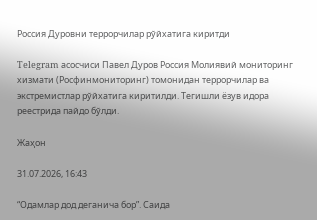Россия Дуровни террорчилар рўйхатига киритди

Telegram асосчиси Павел Дуров Россия Молиявий мониторинг хизмати (Росфинмониторинг) томонидан террорчилар ва экстремистлар рўйхатига киритилди. Тегишли ёзув идора реестрида пайдо бўлди.

Жаҳон

31.07.2026, 16:43

“Одамлар дод деганича бор”. Саида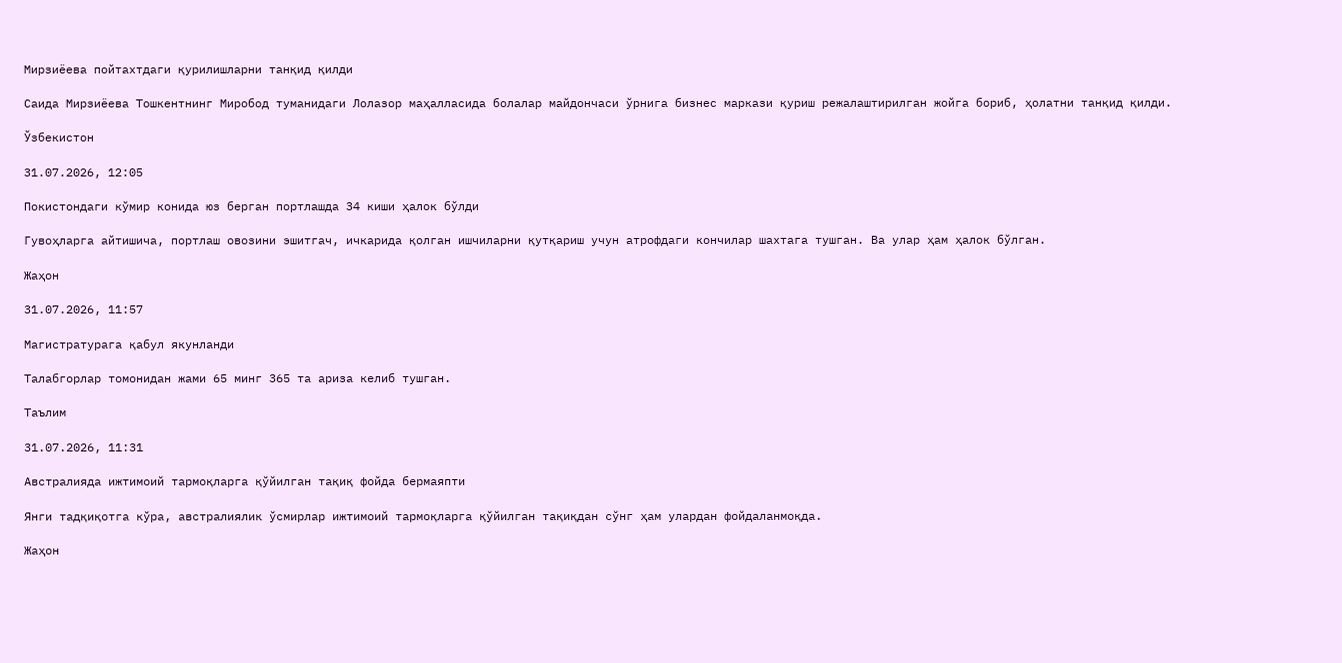Мирзиёева пойтахтдаги қурилишларни танқид қилди

Саида Мирзиёева Тошкентнинг Миробод туманидаги Лолазор маҳалласида болалар майдончаси ўрнига бизнес маркази қуриш режалаштирилган жойга бориб, ҳолатни танқид қилди.

Ўзбекистон

31.07.2026, 12:05

Покистондаги кўмир конида юз берган портлашда 34 киши ҳалок бўлди

Гувоҳларга айтишича, портлаш овозини эшитгач, ичкарида қолган ишчиларни қутқариш учун атрофдаги кончилар шахтага тушган. Ва улар ҳам ҳалок бўлган.

Жаҳон

31.07.2026, 11:57

Магистратурага қабул якунланди

Талабгорлар томонидан жами 65 минг 365 та ариза келиб тушган.

Таълим

31.07.2026, 11:31

Австралияда ижтимоий тармоқларга қўйилган тақиқ фойда бермаяпти

Янги тадқиқотга кўра, австралиялик ўсмирлар ижтимоий тармоқларга қўйилган тақиқдан сўнг ҳам улардан фойдаланмоқда.

Жаҳон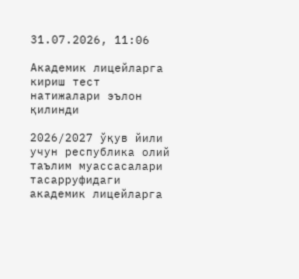31.07.2026, 11:06

Академик лицейларга кириш тест натижалари эълон қилинди

2026/2027 ўқув йили учун республика олий таълим муассасалари тасарруфидаги академик лицейларга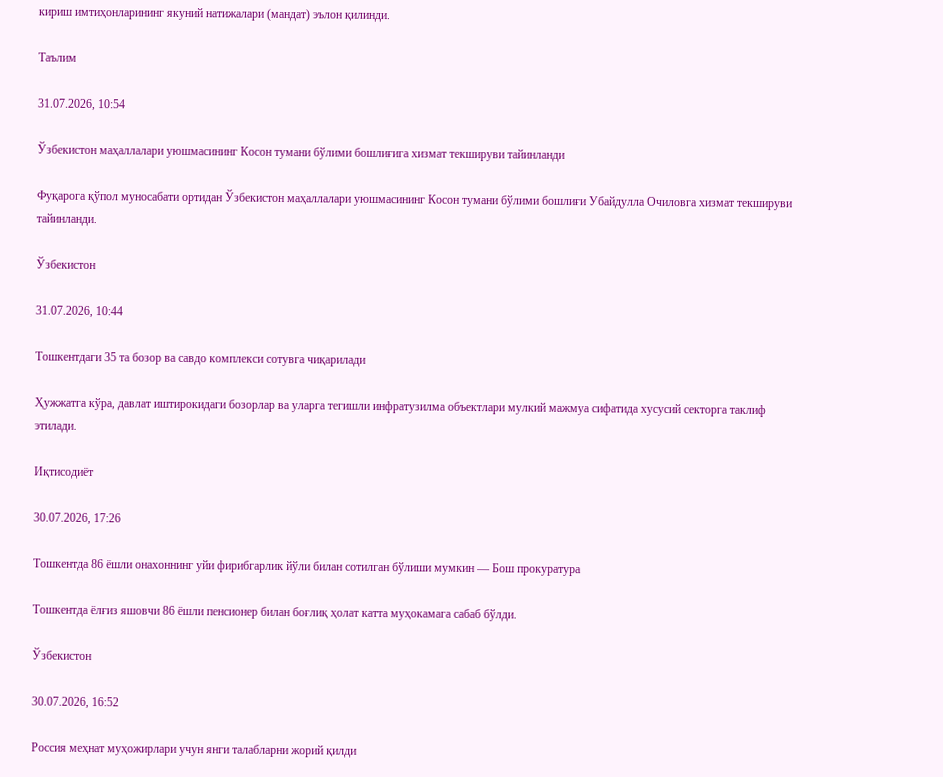кириш имтиҳонларининг якуний натижалари (мандат) эълон қилинди.

Таълим

31.07.2026, 10:54

Ўзбекистон маҳаллалари уюшмасининг Косон тумани бўлими бошлиғига хизмат текшируви тайинланди

Фуқарога қўпол муносабати ортидан Ўзбекистон маҳаллалари уюшмасининг Косон тумани бўлими бошлиғи Убайдулла Очиловга хизмат текшируви тайинланди.

Ўзбекистон

31.07.2026, 10:44

Тошкентдаги 35 та бозор ва савдо комплекси сотувга чиқарилади

Ҳужжатга кўра, давлат иштирокидаги бозорлар ва уларга тегишли инфратузилма объектлари мулкий мажмуа сифатида хусусий секторга таклиф этилади.

Иқтисодиёт

30.07.2026, 17:26

Тошкентда 86 ёшли онахоннинг уйи фирибгарлик йўли билан сотилган бўлиши мумкин — Бош прокуратура

Тошкентда ёлғиз яшовчи 86 ёшли пенсионер билан боғлиқ ҳолат катта муҳокамага сабаб бўлди.

Ўзбекистон

30.07.2026, 16:52

Россия меҳнат муҳожирлари учун янги талабларни жорий қилди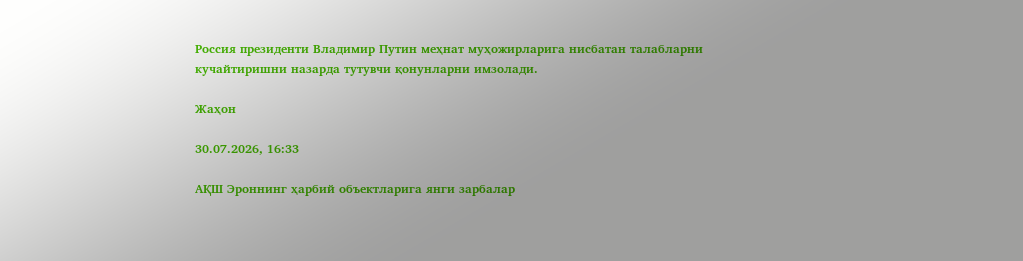Россия президенти Владимир Путин меҳнат муҳожирларига нисбатан талабларни кучайтиришни назарда тутувчи қонунларни имзолади.

Жаҳон

30.07.2026, 16:33

АҚШ Эроннинг ҳарбий объектларига янги зарбалар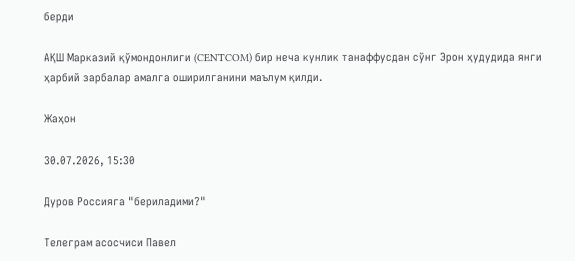берди

АҚШ Марказий қўмондонлиги (CENTCOM) бир неча кунлик танаффусдан сўнг Эрон ҳудудида янги ҳарбий зарбалар амалга оширилганини маълум қилди.

Жаҳон

30.07.2026, 15:30

Дуров Россияга "бериладими?"

Телеграм асосчиси Павел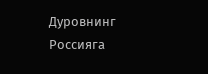Дуровнинг Россияга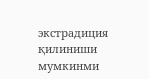экстрадиция қилиниши мумкинми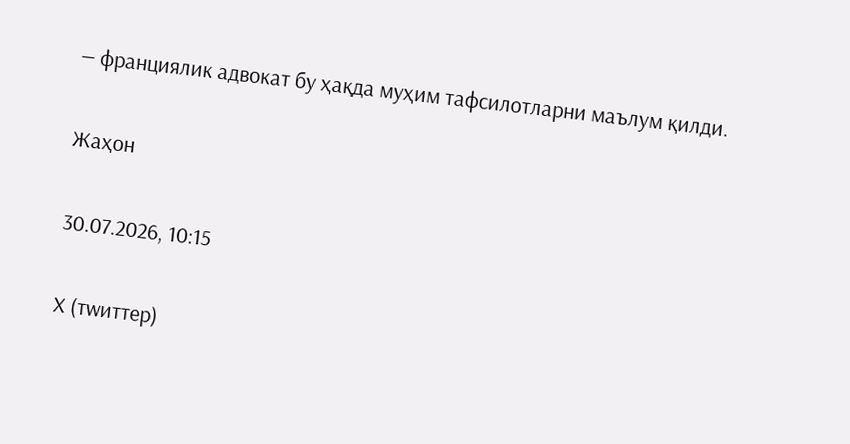— франциялик адвокат бу ҳақда муҳим тафсилотларни маълум қилди.

Жаҳон

30.07.2026, 10:15

Х (тwиттер)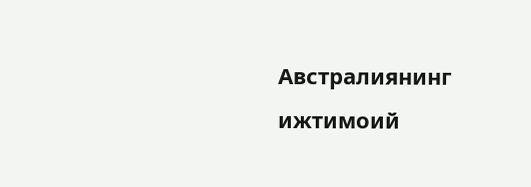Австралиянинг ижтимоий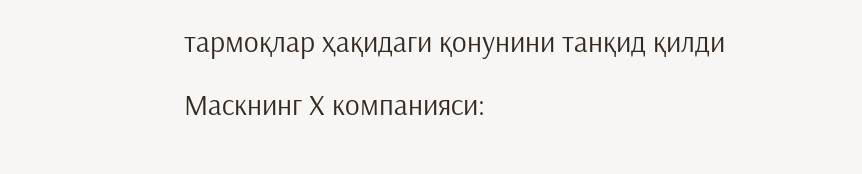тармоқлар ҳақидаги қонунини танқид қилди

Маскнинг Х компанияси: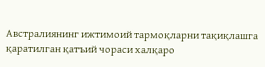Австралиянинг ижтимоий тармоқларни тақиқлашга қаратилган қатъий чораси халқаро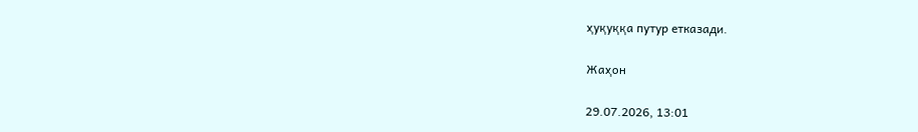ҳуқуққа путур етказади.

Жаҳон

29.07.2026, 13:01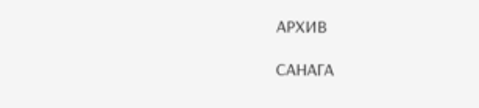АРХИВ

САНАГА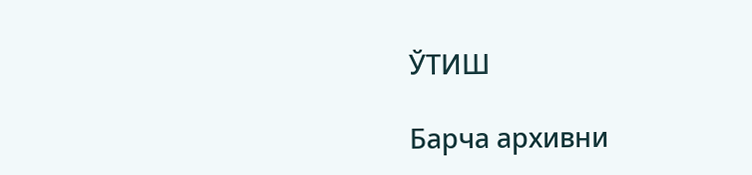ЎТИШ

Барча архивни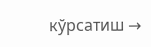кўрсатиш →